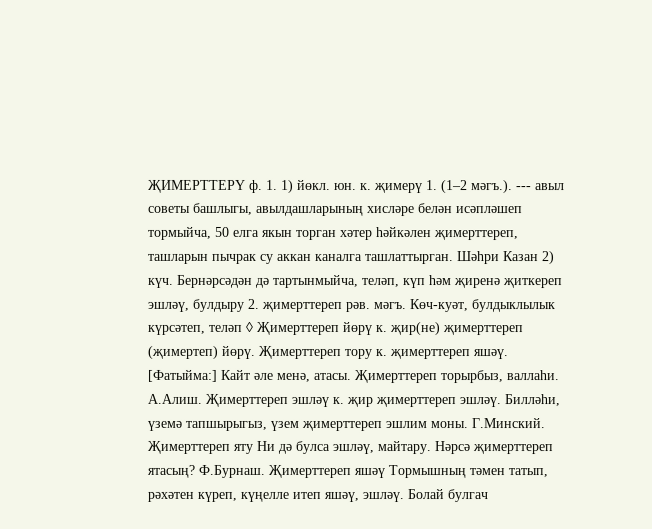ҖИМЕРТТЕРҮ ф. 1. 1) йөкл. юн. к. җимерү 1. (1–2 мәгъ.). --- авыл советы башлыгы, авылдашларының хисләре белән исәпләшеп тормыйча, 50 елга якын торган хәтер һәйкәлен җимерттереп, ташларын пычрак су аккан каналга ташлаттырган. Шәһри Казан 2) күч. Бернәрсәдән дә тартынмыйча, теләп, күп һәм җиренә җиткереп эшләү, булдыру 2. җимерттереп рәв. мәгъ. Көч-куәт, булдыклылык күрсәтеп, теләп ◊ Җимерттереп йөрү к. җир(не) җимерттереп (җимертеп) йөрү. Җимерттереп тору к. җимерттереп яшәү. [Фатыйма:] Кайт әле менә, атасы. Җимерттереп торырбыз, валлаһи. А.Алиш. Җимерттереп эшләү к. җир җимерттереп эшләү. Билләһи, үземә тапшырыгыз, үзем җимерттереп эшлим моны. Г.Минский. Җимерттереп яту Ни дә булса эшләү, майтару. Нәрсә җимерттереп ятасың? Ф.Бурнаш. Җимерттереп яшәү Тормышның тәмен татып, рәхәтен күреп, күңелле итеп яшәү, эшләү. Болай булгач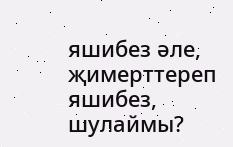яшибез әле, җимерттереп яшибез, шулаймы?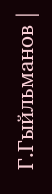Г.Гыйльманов |